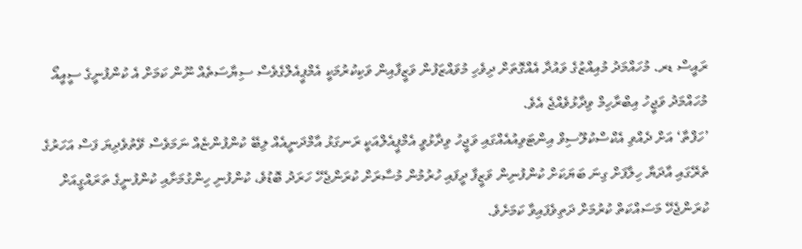ރައީސް ޑރ. މުހައްމަދު މުއިއްޒުގެ ވައުދާ އެއްގޮތަށް ދިވެހި މުވައްޒަފުން ވަޒީފާއިން ވަކިކުރުމަކީ އެމްޕީއެލްގެވެސް ސިޔާސަތެއް ނޫން ކަމަށް އެ ކުންފުނީގެ ސީއީއޯ މުހައްމަދު ވަޖީހު އިބްރާހިމް ވިދާޅުވެއްޖެ އެވެ.
’ހަފްތާ‘ އަށް ދެއްވި އެކްސްކުލޫސިވް އިންޓަވިއުއެއްގައި ވަޖީހު ވިދާޅުވީ އެމްޕީއެލްއަކީ ރަނގަޅު އާމްދަނީއެއް ލިބޭ ކުންފުންޏެއް ނަމަވެސް ވޭތުވެދިޔަ ފަސް އަހަރުގެ ތެރޭގައި އާދަޔާ ހިލާފަށް ގިނަ ބަޔަކަށް ކުންފުނިން ވަޒީފާ ދީފައި ހުރުމުން މުސާރަށް ކުރަންޖެހޭ ހަރަދު ބޮޑުވެ، ކުންފުނި ހިންގުމަށާއި ކުންފުނީގެ ތަރައްގީއަށް ކުރަންޖެހޭ މަސައްކަތް ކުރުމަށް ދަތިވެފައިވާ ކަމަށެވެ.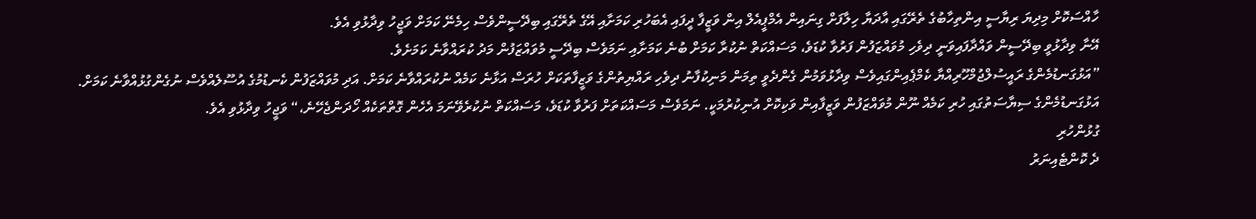ހާއްސަކޮށް މިދިޔަ ރިޔާސީ އިންތިހާބުގެ ތެރޭގައި އާދަޔާ ހިލާފަށް ގިނައިން އެމްޕީއެލް އިން ވަޒީފާ ދީފައި އެބަހުރި ކަމަށާއި އޭގެ ތެރޭގައި ބިދޭސީންވެސް ހިމެނޭ ކަމަށް ވަޖީހު ވިދާޅުވި އެވެ.
އޭނާ ވިދާޅުވީ ބިދޭސީން ވައްދާފައިވަނީ ދިވެހި މުވައްޒަފުން ފަރުވާ ކުޑަވެ، މަސައްކަތް ނުކުރާ ކަމަށް ބުނެ ކަމަށާއި ނަމަވެސް ބިދޭސީ މުވައްޒަފުން މަދު ކުރައްވާނެ ކަމަށެވެ.
”އަޅުގަނޑުމެންގެ ރައީސުލްޖުމްހޫރިއްޔާ ކެމްޕެއިންގައިވެސް ވިދާޅުވަމުން ގެންދެވީ ތިމަން މަނިކުފާނު ދިވެހި ރައްޔިތުންގެ ވަޒީފާތަކަށް ހުރަސް އަޅާނެ ކަމެއް ނުކުރައްވާނެ ކަމަށް. އަދި މުވައްޒަފުން ކެނޑުމުގެ އުސޫލެއްވެސް ނުގެންގުޅުއްވާނެ ކަމަށް. އަޅުގަނޑުމެންގެ ސިޔާސަތުގައި ހުރި ކަމެއް ނޫން މުވައްޒަފުން ވަޒީފާއިން ވަކިކޮށް އުނިކުރުމަކީ. ނަމަވެސް މަސައްކަތަށް ފަރުވާ ކުޑަވެ، މަސައްކަތް ނުކުރެވޭނަމަ އެހެން ގޮތްތަކެއް ހޯދަންޖެހޭނެ،“ ވަޖީހު ވިދާޅުވި އެވެ.
ގުޅުންހުރި
ދެ ކޮންޓެއިނަރު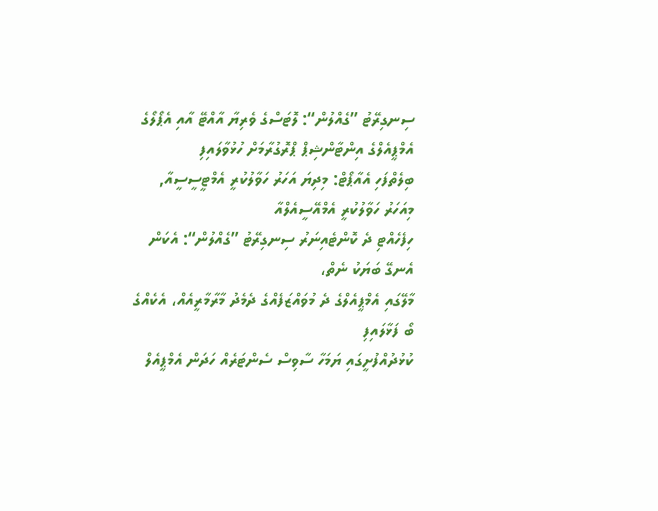ސިނގިރޭޓު ”ގެއްލުން“: ލޮޓަސްގެ ވެރިޔާ އާއްޓޭ އާއި އެޕޯލޯގެ
އެމްޕީއެލްގެ އިންޓާންޝިޕް ޕްރޮގުރާމަށް ހުޅުވާލައިފި
ބިލެތްފަހި އެއާޕޯޓް: މިދިޔަ އަހަރު ހަވާލުކުރީ އެމްޓީސީސީއާ, މިއަހަރު ހަވާލުކުރީ އެމްއޭސީއެލްއާ
ހިފެހެއްޓި ދެ ކޮންޓެއިނަރު ސިނގިރޭޓު ”ގެއްލުން“: އެކަން އެނގޭ ބަޔަކު ނެތް،
މާލޭގައި އެމްޕީއެލްގެ ދެ މުވައްޒަފެއްގެ ދެމެދު މާރާމާރީއެއް، އެކެއްގެ ބޯ ފަޅާލައިފި
ކުޅުދުއްފުށީގައި ޔަމަހާ ސާވިސް ސެންޓަރެއް ހަދަން އެމްޕީއެލް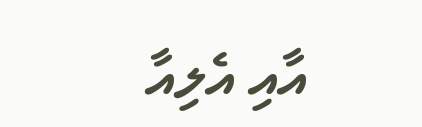އާއި އެލިއާ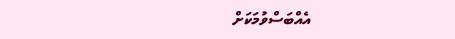އެއްބަސްވުމަކަށް